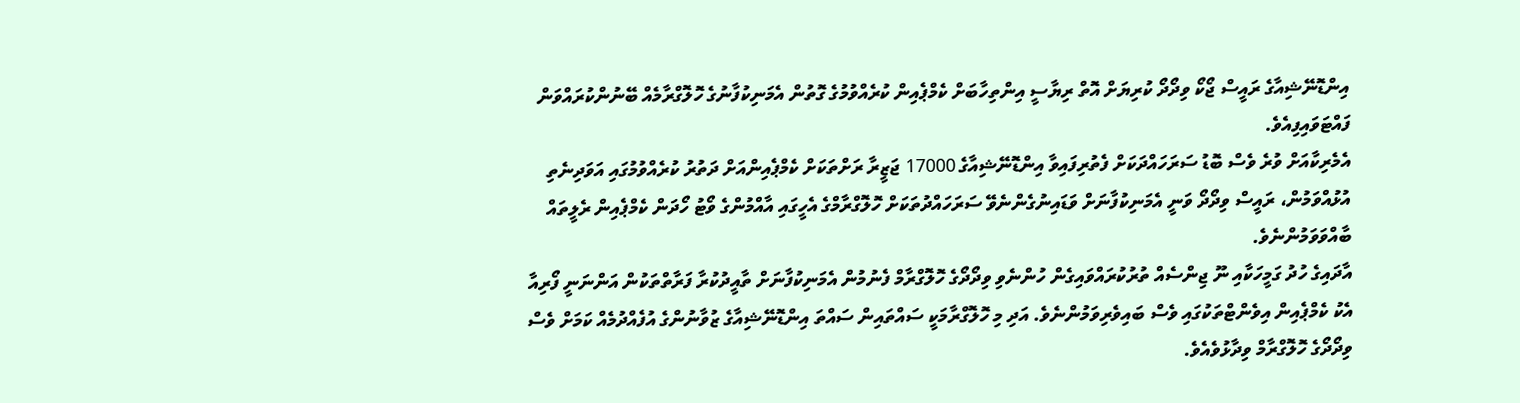އިންޑޮނޭޝިއާގެ ރައީސް ޖޯކޯ ވިދޯދޯ ކުރިޔަށް އޮތް ރިޔާސީ އިންތިހާބަށް ކެމްޕެއިން ކުރެއްވުމުގެ ގޮތުން އެމަނިކުފާނުގެ ހޮލޮގްރާމެއް ބޭނުންކުރައްވަން ފައްޓަވައިފިއެވެ.
އެމެރިކާއަށް ވުރެ ވެސް ބޮޑު ސަރަހައްދަކަށް ފެތުރިފައިވާ އިންޑޮނޭޝިއާގެ 17000 ޖަޒީރާ ރަށްތަކަށް ކެމްޕެއިންއަށް ދަތުރު ކުރެއްވުމުގައި އަވަދިނެތި އުޅުއްވަމުން، ރައީސް ވިދޯދޯ ވަނީ އެމަނިކުފާނަށް ވަޑައިނުގެންނެވޭ ސަރަހައްދުތަކަށް ހޮލޮގްރާމްގެ އެހީގައި އާއްމުންގެ ވޯޓު ހޯދަން ކެމްޕެއިން ރެލީތައް ބާއްވަވަމުންނެވެ.
އާދައިގެ ހުދު ގަމީހަކާއި ނޫ ޖިންސެއް ތުރުކުރައްވައިގެން ހުންނެވި ވިދޯދޯގެ ހޮލޮގްރާމް ފެނުމުން އެމަނިކުފާނަށް ތާއީދުކުރާ ފަރާތްތަކުން އަންނަނީ ފޯރިއާ އެކު ކެމްޕެއިން އިވެންޓްތަކުގައި ވެސް ބައިވެރިވަމުންނެވެ. އަދި މި ހޮލޮގްރާމަކީ ސައްތައިން ސައްތަ އިންޑޮނޭޝިއާގެ ޒުވާނުންގެ އުފެއްދުމެއް ކަމަށް ވެސް ވިދޯދޯގެ ހޮލޮގްރާމް ވިދާޅުވެއެވެ.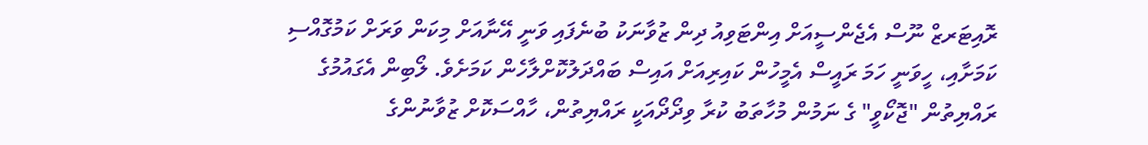ރޮއިޓަރޒް ނޫސް އެޖެންސީއަށް އިންޓަވިއު ދިން ޒުވާނަކު ބުނެފައި ވަނީ އޭނާއަށް މިކަން ވަރަށް ކަމުގޮއްސި ކަމަށާއި، ހީވަނީ ހަމަ ރައީސް އެމީހުން ކައިރިއަށް އައިސް ބައްދަލުކޮށްލާހެން ކަމަށެވެ. ލޯބިން އެގައުމުގެ ރައްޔިތުން "ޖޮކޯވީ" ގެ ނަމުން މުހާތަބު ކުރާ ވިދޯދޯއަކީ ރައްޔިތުން، ހާއްސަކޮށް ޒުވާނުންގެ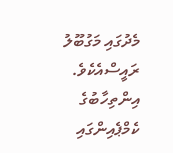މެދުގައި މަގުބޫލު ރައީސްއެކެވެ.
އިންތިހާބުގެ ކެމްޕެއިންގައި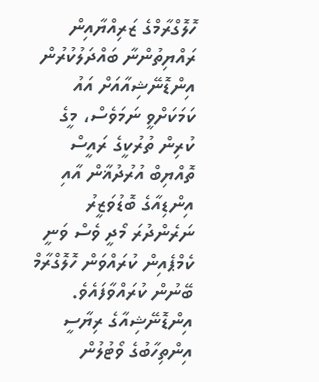ހޮލޮގްރާމްގެ ޒަރިއްޔާއިން ރައްޔިތުންނާ ބައްދަލުކުރުން އިންޑޮނޭޝިއާއަށް އައު ކަމަކަށްވީ ނަމަވެސް، މީގެ ކުރިން ތުރުކީގެ ރައީސް ތޮއްޔިބް އުރުދުޣާން އާއި އިންޑިއާގެ ބޮޑުވަޒީރު ނަރެންދުރަ މޯދީ ވެސް ވަނީ ކެމްޕެއިން ކުރައްވަން ހޮލޮގްރާމް ބޭނުން ކުރައްވާފައެވެ.
އިންޑޮނޭޝިއާގެ ރިޔާސީ އިންތިހާބުގެ ވޯޓުލުން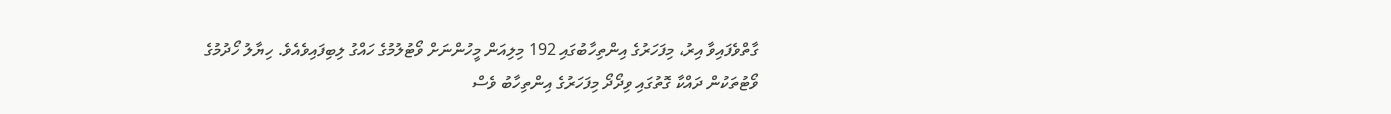ގާތްވެފައިވާ އިރު، މިފަހަރުގެ އިންތިހާބުގައި 192 މިލިއަން މީހުންނަށް ވޯޓުލުމުގެ ހައްގު ލިބިފައިވެއެވެ. ހިޔާލު ހޯދުމުގެ ވޯޓުތަކުން ދައްކާ ގޮތުގައި ވިދޯދޯ މިފަހަރުގެ އިންތިހާބު ވެސް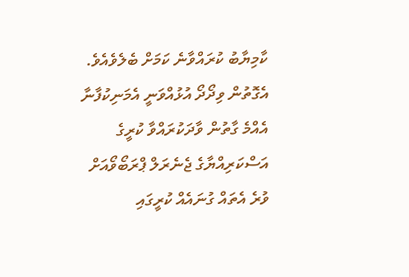ކާމިޔާބު ކުރައްވާނެ ކަމަށް ބެލެވެއެވެ. އެގޮތުން ވިދޯދޯ އުޅުއްވަނީ އެމަނިކުފާނާ އެއްމެ ގާތުން ވާދަކުރައްވާ ކުރީގެ އަސްކަރިއްޔާގެ ޖެނެރަލް ޕްރަބޯވޯއަށް ވުރެ އެތައް ގުނައެއް ކުރީގައި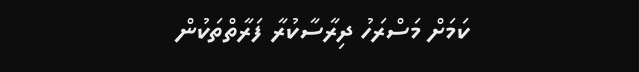ކަމަށް މަސްރަހު ދިރާސާކުރާ ފަރާތްތަކުން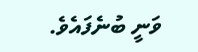ވަނީ ބުނެފައެވެ.